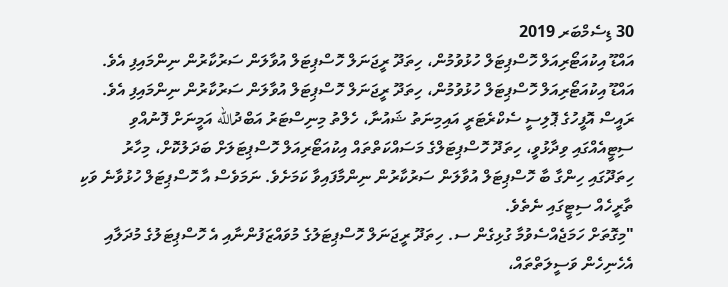30 ޑިސެމްބަރ 2019
އައްޑޫ އިކުއަޓޯރިއަލް ހޮސްޕިޓަލް ހުޅުވުމުން، ހިތަދޫ ރީޖަނަލް ހޮސްޕިޓަލް އުވާލަން ސަރުކާރުން ނިންމައިފި އެވެ.
އައްޑޫ އިކުއަޓޯރިއަލް ހޮސްޕިޓަލް ހުޅުވުމުން، ހިތަދޫ ރީޖަނަލް ހޮސްޕިޓަލް އުވާލަން ސަރުކާރުން ނިންމައިފި އެވެ.
ރައީސް އޮފީހުގެ ޕޮލިސީ ސެކްރެޓަރީ އައިމިނަތު ޝައުނާ، ހެލްތު މިނިސްޓަރު އަބްދުالله އަމީނަށް ފޮނުއްވި ސިޓީއެއްގައި ވިދާޅުވީ، ހިތަދޫ ހޮސްޕިޓަލްގެ މަސައްކަތްތައް އިކުއަޓޯރިއަލް ހޮސްޕިޓަލަށް ބަދަލުކޮށް، މިހާރު ހިތަދޫގައި ހިންގާ ބާ ހޮސްޕިޓަލް އުވާލަން ސަރުކާރުން ނިންމާފައިވާ ކަމަށެވެ. ނަމަވެސް އާ ހޮސްޕިޓަލް ހުޅުވާނެ ވަކި ތާރީހެއް ސިޓީގައި ނެތެވެ.
"މިގޮތަށް ހަމަޖެއްސެވުމާ ގުޅިގެން ސ. ހިތަދޫ ރީޖަނަލް ހޮސްޕިޓަލުގެ މުވައްޒަފުންނާއި އެ ހޮސްޕިޓަލުގެ މުދަލާއި އެހެނިހެން ވަސީލަތްތައް،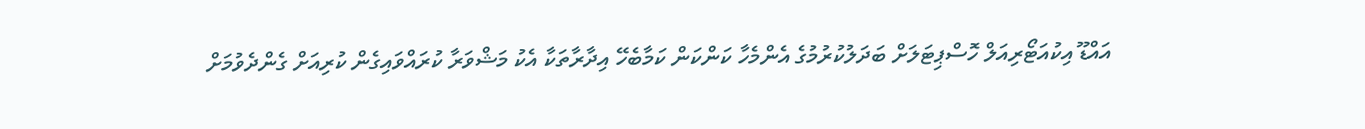އައްޑޫ އިކުއަޓޯރިއަލް ހޮސްޕިޓަލަށް ބަދަލުކުރުމުގެ އެންމެހާ ކަންކަން ކަމާބެހޭ އިދާރާތަކާ އެކު މަޝްވަރާ ކުރައްވައިގެން ކުރިއަށް ގެންދެވުމަށް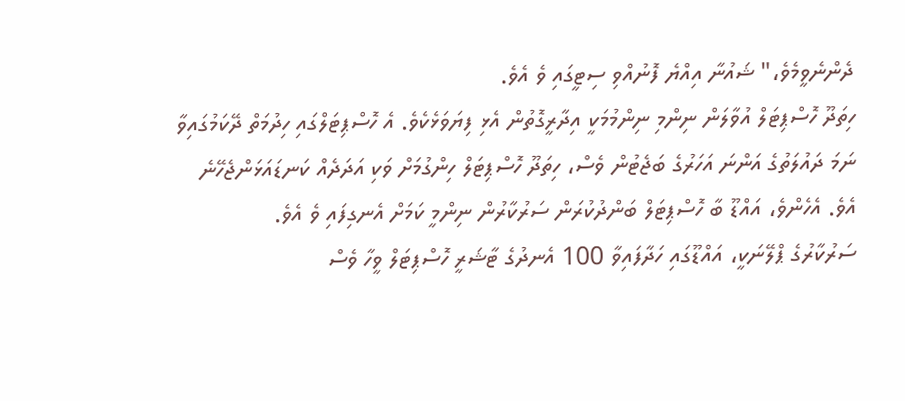ދެންނެވީމެވެ،" ޝައުނާ އިއްޔެ ފޮނުއްވި ސިޓީގައި ވެ އެވެ.
ހިތަދޫ ހޮސްޕިޓަލް އުވާލަން ނިންމި ނިންމުމަކީ އިދާރީގޮތުން އެޅި ފިޔަވަޅެކެވެ. އެ ހޮސްޕިޓަލްގައި ހިދުމަތް ދޭކަމުގައިވާ ނަމަ ދައުލަތުގެ އަންނަ އަހަރުގެ ބަޖެޓުން ވެސް، ހިތަދޫ ހޮސްޕިޓަލް ހިންގުމަށް ވަކި އަދަދެއް ކަނޑައަޅަންޖެހޭނެ އެވެ. އެހެންވެ، އައްޑޫ ބާ ހޮސްޕިޓަލް ބަންދުކުރަން ސަރުކާރުން ނިންމީ ކަމަށް އެނގިފައި ވެ އެވެ.
ސަރުކާރުގެ ޕްލޭނަކީ، އައްޑޫގައި ހަދާފައިވާ 100 އެނދުގެ ޓާޝަރީ ހޮސްޕިޓަލް ވީހާ ވެސް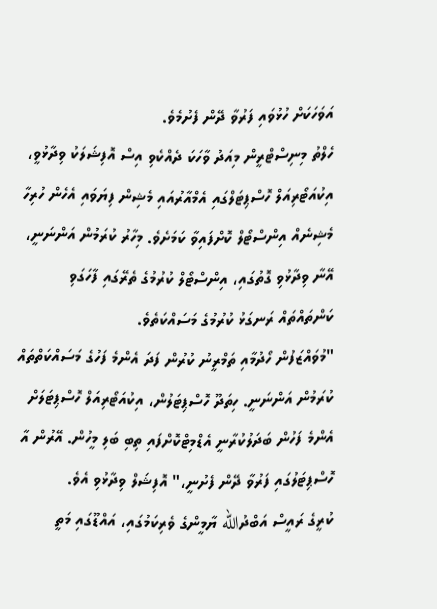އަވަހަކަށް ހުޅުވައި ފަރުވާ ދޭން ފެށުމެވެ.
ހެލްތު މިނިސްޓްރީން މިއަދު ވާހަކަ ދެއްކެވި އިސް އޮފިޝަލަކު ވިދާޅުވީ، އިކުއަޓޯރިއަލް ހޮސްޕިޓަލްގައި އެމްއާރުއައި މެޝިން ފިޔަވައި އެހެން ހުރިހާ މެޝިނެއް އިންސްޓޯލް ކޮށްފައިވާ ކަމަށެވެ. މިހާރު ކުރަމުން އަންނަނީ، އޭނާ ވިދާޅުވި ގޮތުގައި، އިންސްޓޯލް ކުރުމުގެ ތެރޭގައި ފާހަގަވި ކަންތައްތައް ރަނގަޅު ކުރުމުގެ މަސައްކަތެވެ.
"މުވައްޒަފުން ހޯދުމާއި ތަމްރީނު ކުރުން ފަދަ އެންމެ ފަހުގެ މަސައްކަތްތައް ކުރަމުން އަންނަނީ. ހިތަދޫ ހޮސްޕިޓަލުން، އިކުއަޓޯރިއަލް ހޮސްޕިޓަލަށް އެންމެ ފަހުން ބަދަލުކުރާނީ އެޑްމިޓްކޮށްފައި ތިބި ބަލި މީހުން. އޭރުން އާ ހޮސްޕިޓަލުގައި ފަރުވާ ދޭން ފެށުނީ،" އޮފިޝަލް ވިދާޅުވި އެވެ.
ކުރީގެ ރައީސް އަބްދުالله ޔާމީންގެ ވެރިކަމުގައި، އައްޑޫގައި މަތީ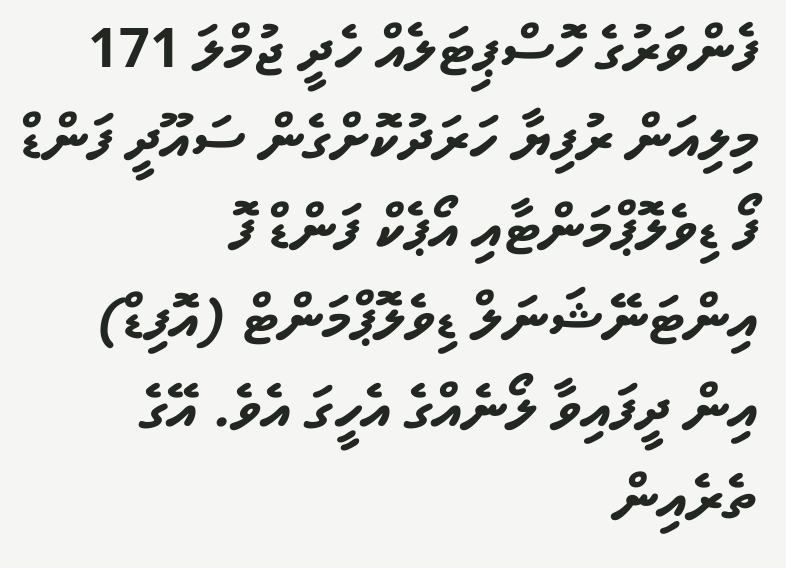ފެންވަރުގެ ހޮސްޕިޓަލެއް ހެދީ ޖުމްލަ 171 މިލިއަން ރުފިޔާ ހަރަދުކޮށްގެން ސައޫދީ ފަންޑް ފޯ ޑިވެލޮޕްމަންޓާއި އޯޕެކް ފަންޑް ފޮ އިންޓަނޭޝަނަލް ޑިވެލޮޕްމަންޓް (އޮފިޑް) އިން ދީފައިވާ ލޯނެއްގެ އެހީގަ އެވެ. އޭގެ ތެރެއިން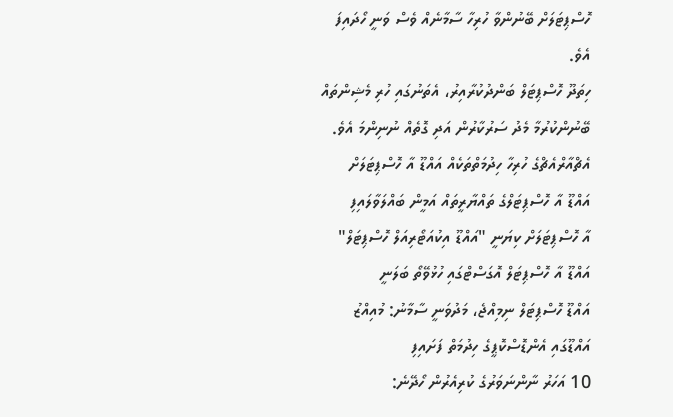ހޮސްޕިޓަލަށް ބޭނުންވާ ހުރިހާ ސާމާނެއް ވެސް ވަނީ ހޯދައިފަ އެވެ.
ހިތަދޫ ހޮސްޕިޓަލް ބަންދުކުރާއިރު، އެތަނުގައި ހުރި މެޝިންތައް ބޭނުންކުރުމާ މެދު ސަރުކާރުން އަދި ގޮތެއް ނުނިންމަ އެވެ.
އެޗްއާރްއެޗްގެ ހުރިހާ ހިދުމަތްތަކެއް އައްޑޫ އާ ހޮސްޕިޓަލަށް
އައްޑޫ އާ ހޮސްޕިޓަލްގެ ތައްޔާރީތައް އަމީން ބައްލަވާލައިފި
އާ ހޮސްޕިޓަލަށް ކިޔަނީ "އައްޑޫ އިކުއަޓޯރިއަލް ހޮސްޕިޓަލް"
އައްޑޫ އާ ހޮސްޕިޓަލް އޮގަސްޓްގައި ހުޅުވޭތޯ ބަލަނީ
އައްޑޫ ހޮސްޕިޓަލް ނިމިއްޖެ، މަދުވަނީ ސާމާނު: މުއިއްޒު
އައްޑޫގައި އެންޑޮސްކޮޕީގެ ހިދުމަތް ފަށައިފި
10 އަހަރު ނާންނަވަރުގެ ކުރިއެރުން ހޯދޭނެ: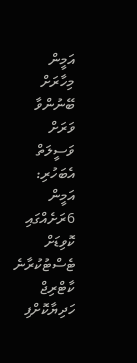އަމީން
މިހާރަށް ބޭނުންވާ ވަރަށް ވަސީލަތް އެބަހުރި: އަމީން
6ރަށެއްގައި ކޮވިޑަށް ޓެސްޓުކުރާނެ ކާޓްރިޖް ހަދިޔާކޮށްފި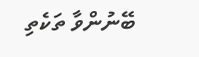ބޭނުންވާ ތަކެތި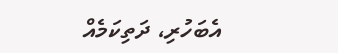އެބަހުރި، ދަތިކަމެއް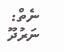ނެތް: ނަރުދޫ